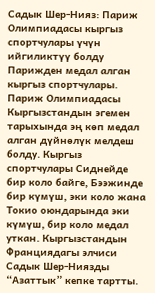Садык Шер-Нияз: Париж Олимпиадасы кыргыз спортчулары үчүн ийгиликтүү болду
Парижден медал алган кыргыз спортчулары.
Париж Олимпиадасы Кыргызстандын эгемен тарыхында эң көп медал алган дүйнөлүк мелдеш болду. Кыргыз спортчулары Сиднейде бир коло байге, Бээжинде бир күмүш, эки коло жана Токио оюндарында эки күмүш, бир коло медал уткан. Кыргызстандын Франциядагы элчиси Садык Шер-Ниязды “Азаттык” кепке тартты.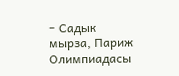- Cадык мырза, Париж Олимпиадасы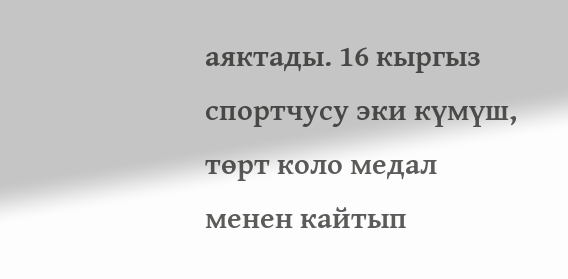аяктады. 16 кыргыз спортчусу эки күмүш, төрт коло медал менен кайтып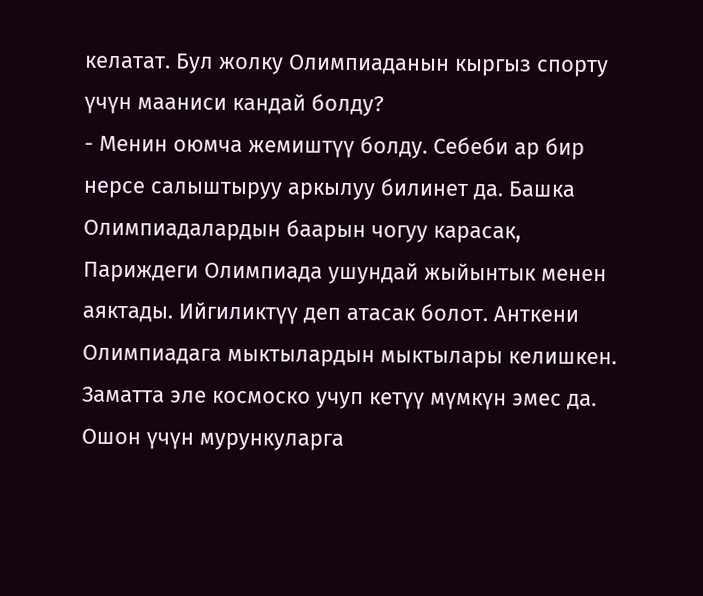келатат. Бул жолку Олимпиаданын кыргыз спорту үчүн мааниси кандай болду?
- Менин оюмча жемиштүү болду. Себеби ар бир нерсе салыштыруу аркылуу билинет да. Башка Олимпиадалардын баарын чогуу карасак, Париждеги Олимпиада ушундай жыйынтык менен аяктады. Ийгиликтүү деп атасак болот. Анткени Олимпиадага мыктылардын мыктылары келишкен. Заматта эле космоско учуп кетүү мүмкүн эмес да. Ошон үчүн мурункуларга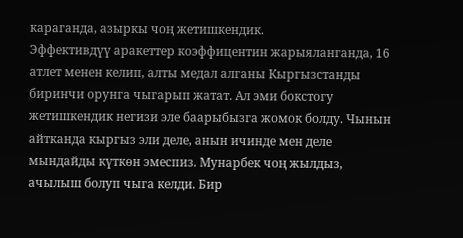караганда, азыркы чоң жетишкендик.
Эффективдүү аракеттер коэффицентин жарыяланганда, 16 атлет менен келип, алты медал алганы Кыргызстанды биринчи орунга чыгарып жатат. Ал эми бокстогу жетишкендик негизи эле баарыбызга жомок болду. Чынын айтканда кыргыз эли деле, анын ичинде мен деле мындайды күткөн эмеспиз. Мунарбек чоң жылдыз, ачылыш болуп чыга келди. Бир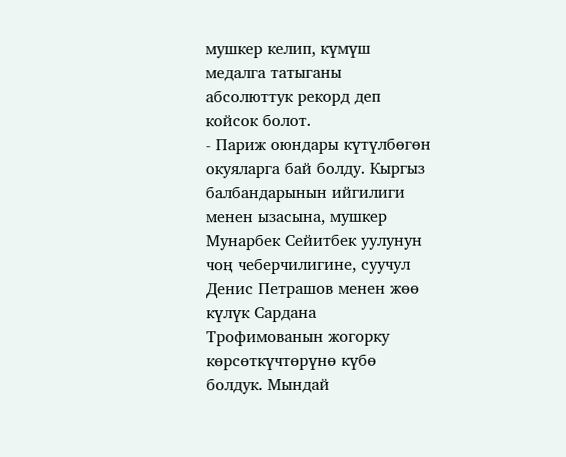мушкер келип, күмүш медалга татыганы абсолюттук рекорд деп койсок болот.
- Париж оюндары күтүлбөгөн окуяларга бай болду. Кыргыз балбандарынын ийгилиги менен ызасына, мушкер Мунарбек Сейитбек уулунун чоң чеберчилигине, суучул Денис Петрашов менен жөө күлүк Сардана Трофимованын жогорку көрсөткүчтөрүнө күбө болдук. Мындай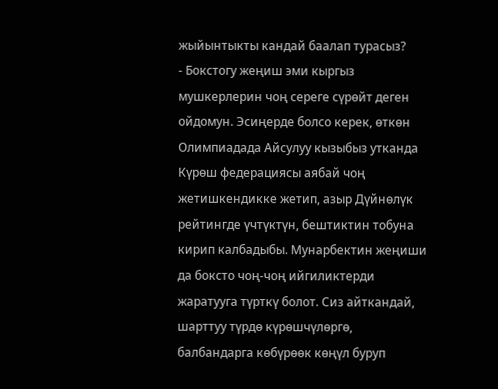жыйынтыкты кандай баалап турасыз?
- Бокстогу жеңиш эми кыргыз мушкерлерин чоң сереге сүрөйт деген ойдомун. Эсиңерде болсо керек, өткөн Олимпиадада Айсулуу кызыбыз утканда Күрөш федерациясы аябай чоң жетишкендикке жетип, азыр Дүйнөлүк рейтингде үчтүктүн, бештиктин тобуна кирип калбадыбы. Мунарбектин жеңиши да боксто чоң-чоң ийгиликтерди жаратууга түрткү болот. Сиз айткандай, шарттуу түрдө күрөшчүлөргө, балбандарга көбүрөөк көңүл буруп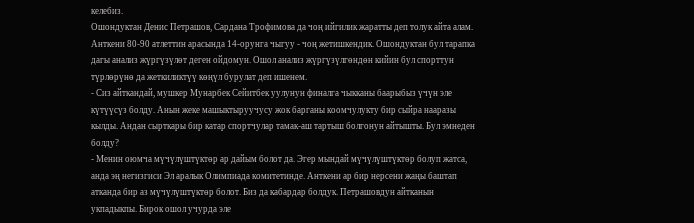келебиз.
Ошондуктан Денис Петрашов, Сардана Трофимова да чоң ийгилик жаратты деп толук айта алам. Анткени 80-90 атлеттин арасында 14-орунга чыгуу - чоң жетишкендик. Ошондуктан бул тарапка дагы анализ жүргүзүлөт деген ойдомун. Ошол анализ жүргүзүлгөндөн кийин бул спорттун түрлөрүнө да жеткиликтүү көңүл бурулат деп ишенем.
- Сиз айткандай, мушкер Мунарбек Сейитбек уулунун финалга чыкканы баарыбыз үчүн эле күтүүсүз болду. Анын жеке машыктыруучусу жок барганы коомчулукту бир сыйра нааразы кылды. Андан сырткары бир катар спортчулар тамак-аш тартыш болгонун айтышты. Бул эмнеден болду?
- Менин оюмча мүчүлүштүктөр ар дайым болот да. Эгер мындай мүчүлүштүктөр болуп жатса, анда эң негизгиси Эл аралык Олимпиада комитетинде. Анткени ар бир нерсени жаңы баштап атканда бир аз мүчүлүштүктөр болот. Биз да кабардар болдук. Петрашовдун айтканын укпадыкпы. Бирок ошол учурда эле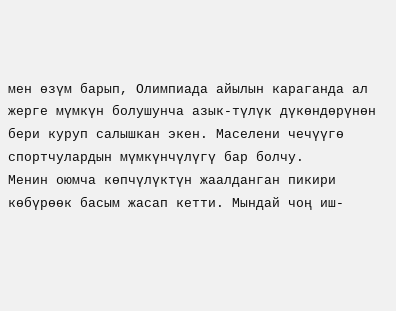мен өзүм барып, Олимпиада айылын караганда ал жерге мүмкүн болушунча азык-түлүк дүкөндөрүнөн бери куруп салышкан экен. Маселени чечүүгө спортчулардын мүмкүнчүлүгү бар болчу.
Менин оюмча көпчүлүктүн жаалданган пикири көбүрөөк басым жасап кетти. Мындай чоң иш-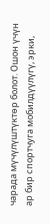чарада мүчүлүштүктөр болот. Ошон үчүн ар бир спортчуга мобилдүүлүгү, эрки,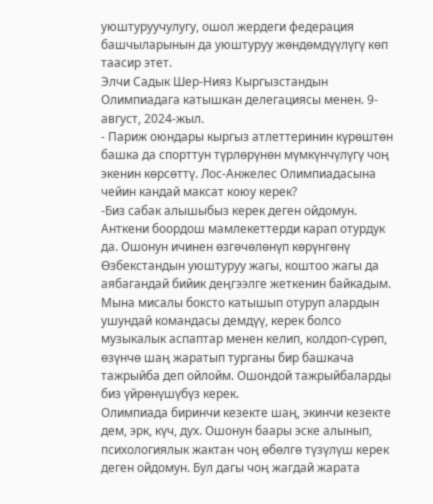уюштуруучулугу, ошол жердеги федерация башчыларынын да уюштуруу жөндөмдүүлүгү көп таасир этет.
Элчи Садык Шер-Нияз Кыргызстандын Олимпиадага катышкан делегациясы менен. 9-август, 2024-жыл.
- Париж оюндары кыргыз атлеттеринин күрөштөн башка да спорттун түрлөрүнөн мүмкүнчүлүгү чоң экенин көрсөттү. Лос-Анжелес Олимпиадасына чейин кандай максат коюу керек?
-Биз сабак алышыбыз керек деген ойдомун. Анткени боордош мамлекеттерди карап отурдук да. Ошонун ичинен өзгөчөлөнүп көрүнгөнү Өзбекстандын уюштуруу жагы, коштоо жагы да аябагандай бийик деңгээлге жеткенин байкадым. Мына мисалы боксто катышып отуруп алардын ушундай командасы демдүү, керек болсо музыкалык аспаптар менен келип, колдоп-сүрөп, өзүнчө шаң жаратып турганы бир башкача тажрыйба деп ойлойм. Ошондой тажрыйбаларды биз үйрөнүшүбүз керек.
Олимпиада биринчи кезекте шаң, экинчи кезекте дем, эрк, күч, дух. Ошонун баары эске алынып, психологиялык жактан чоң өбөлгө түзүлүш керек деген ойдомун. Бул дагы чоң жагдай жарата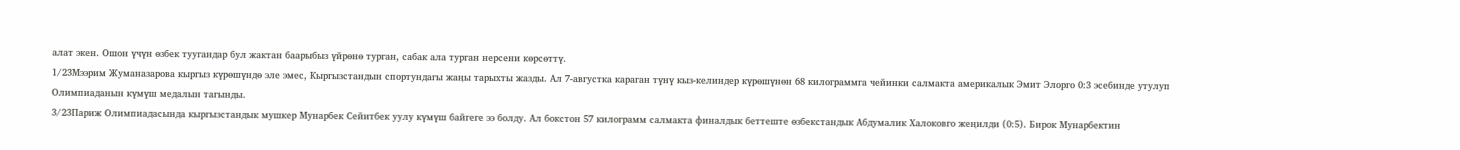алат экен. Ошон үчүн өзбек туугандар бул жактан баарыбыз үйрөнө турган, сабак ала турган нерсени көрсөттү.
1/23Мээрим Жуманазарова кыргыз күрөшүндө эле эмес, Кыргызстандын спортундагы жаӊы тарыхты жазды. Ал 7-августка караган түнү кыз-келиндер күрөшүнөн 68 килограммга чейинки салмакта америкалык Эмит Элорго 0:3 эсебинде утулуп Олимпиаданын күмүш медалын тагынды.
3/23Париж Олимпиадасында кыргызстандык мушкер Мунарбек Сейитбек уулу күмүш байгеге ээ болду. Ал бокстон 57 килограмм салмакта финалдык беттеште өзбекстандык Абдумалик Халоковго жеңилди (0:5). Бирок Мунарбектин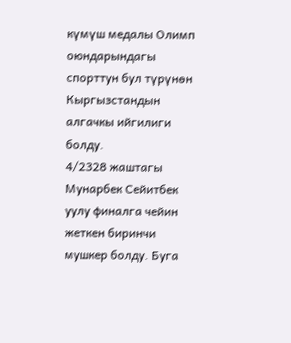күмүш медалы Олимп оюндарындагы спорттун бул түрүнөн Кыргызстандын алгачкы ийгилиги болду.
4/2328 жаштагы Мунарбек Сейитбек уулу финалга чейин жеткен биринчи мушкер болду. Буга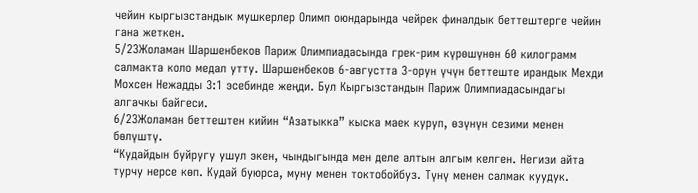чейин кыргызстандык мушкерлер Олимп оюндарында чейрек финалдык беттештерге чейин гана жеткен.
5/23Жоламан Шаршенбеков Париж Олимпиадасында грек-рим күрөшүнөн 60 килограмм салмакта коло медал утту. Шаршенбеков 6-августта 3-орун үчүн беттеште ирандык Мехди Мохсен Нежадды 3:1 эсебинде жеңди. Бул Кыргызстандын Париж Олимпиадасындагы алгачкы байгеси.
6/23Жоламан беттештен кийин “Азатыкка” кыска маек куруп, өзүнүн сезими менен бөлүштү.
“Кудайдын буйругу ушул экен, чындыгында мен деле алтын алгым келген. Негизи айта турчу нерсе көп. Кудай буюрса, муну менен токтобойбуз. Түнү менен салмак куудук.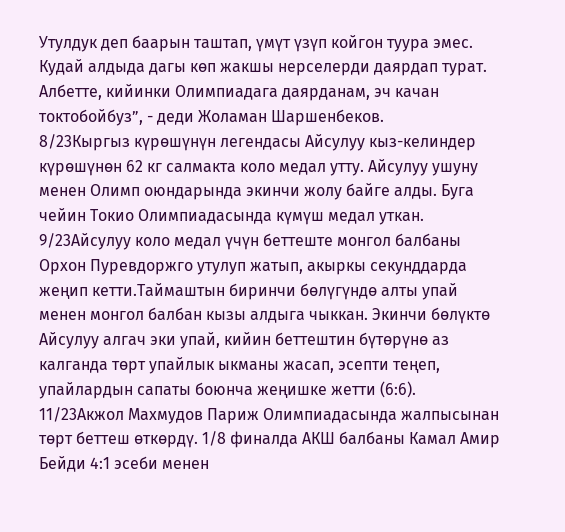Утулдук деп баарын таштап, үмүт үзүп койгон туура эмес. Кудай алдыда дагы көп жакшы нерселерди даярдап турат. Албетте, кийинки Олимпиадага даярданам, эч качан токтобойбуз”, - деди Жоламан Шаршенбеков.
8/23Кыргыз күрөшүнүн легендасы Айсулуу кыз-келиндер күрөшүнөн 62 кг салмакта коло медал утту. Айсулуу ушуну менен Олимп оюндарында экинчи жолу байге алды. Буга чейин Токио Олимпиадасында күмүш медал уткан.
9/23Айсулуу коло медал үчүн беттеште монгол балбаны Орхон Пуревдоржго утулуп жатып, акыркы секунддарда жеңип кетти.Таймаштын биринчи бөлүгүндө алты упай менен монгол балбан кызы алдыга чыккан. Экинчи бөлүктө Айсулуу алгач эки упай, кийин беттештин бүтөрүнө аз калганда төрт упайлык ыкманы жасап, эсепти теңеп, упайлардын сапаты боюнча жеңишке жетти (6:6).
11/23Акжол Махмудов Париж Олимпиадасында жалпысынан төрт беттеш өткөрдү. 1/8 финалда АКШ балбаны Камал Амир Бейди 4:1 эсеби менен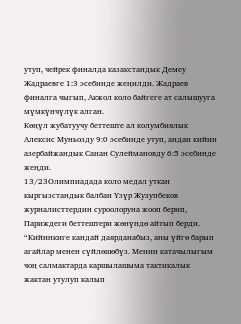утуп, чейрек финалда казакстандык Демеу Жадраевге 1:3 эсебинде жеңилди. Жадраев финалга чыгып, Акжол коло байгеге ат салышууга мүмкүнчүлүк алган.
Көңүл жубатуучу беттеште ал колумбиялык Алексис Муньозду 9:0 эсебинде утуп, андан кийин азербайжандык Санан Сулеймановду 6:5 эсебинде жеңди.
13/23Олимпиадада коло медал уткан кыргызстандык балбан Үзүр Жузупбеков журналисттердин суроолоруна жооп берип, Париждеги беттештери жөнүндө айтып берди.
“Кийинкиге кандай даярданабыз, аны үйгө барып агайлар менен сүйлөшөбүз. Менин катачылыгым чоң салмактарда каршылашыма тактикалык жактан утулуп калып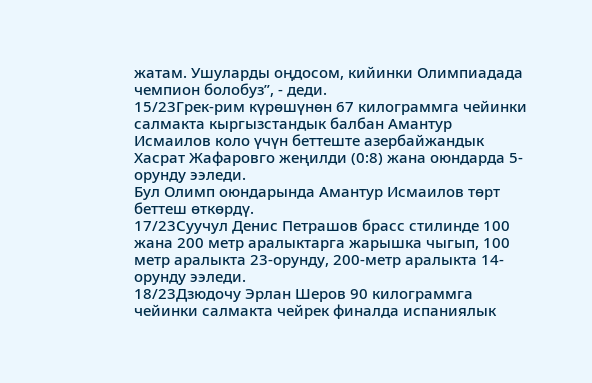жатам. Ушуларды оңдосом, кийинки Олимпиадада чемпион болобуз”, - деди.
15/23Грек-рим күрөшүнөн 67 килограммга чейинки салмакта кыргызстандык балбан Амантур Исмаилов коло үчүн беттеште азербайжандык Хасрат Жафаровго жеңилди (0:8) жана оюндарда 5-орунду ээледи.
Бул Олимп оюндарында Амантур Исмаилов төрт беттеш өткөрдү.
17/23Суучул Денис Петрашов брасс стилинде 100 жана 200 метр аралыктарга жарышка чыгып, 100 метр аралыкта 23-орунду, 200-метр аралыкта 14-орунду ээледи.
18/23Дзюдочу Эрлан Шеров 90 килограммга чейинки салмакта чейрек финалда испаниялык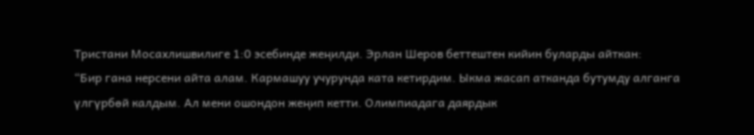Тристани Мосахлишвилиге 1:0 эсебинде жеңилди. Эрлан Шеров беттештен кийин буларды айткан:
“Бир гана нерсени айта алам. Кармашуу учурунда ката кетирдим. Ыкма жасап атканда бутумду алганга үлгүрбөй калдым. Ал мени ошондон жеңип кетти. Олимпиадага даярдык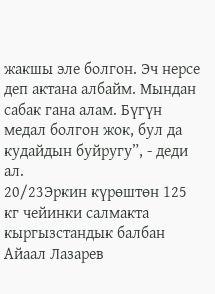жакшы эле болгон. Эч нерсе деп актана албайм. Мындан сабак гана алам. Бүгүн медал болгон жок, бул да кудайдын буйругу”, - деди ал.
20/23Эркин күрөштөн 125 кг чейинки салмакта кыргызстандык балбан Айаал Лазарев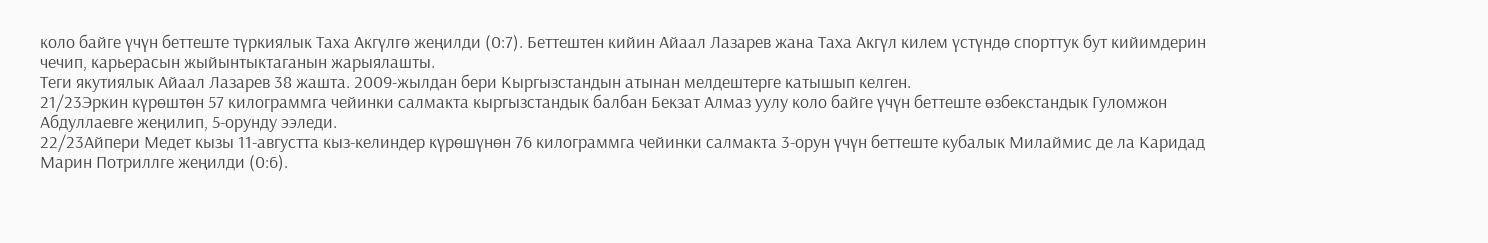коло байге үчүн беттеште түркиялык Таха Акгүлгө жеңилди (0:7). Беттештен кийин Айаал Лазарев жана Таха Акгүл килем үстүндө спорттук бут кийимдерин чечип, карьерасын жыйынтыктаганын жарыялашты.
Теги якутиялык Айаал Лазарев 38 жашта. 2009-жылдан бери Кыргызстандын атынан мелдештерге катышып келген.
21/23Эркин күрөштөн 57 килограммга чейинки салмакта кыргызстандык балбан Бекзат Алмаз уулу коло байге үчүн беттеште өзбекстандык Гуломжон Абдуллаевге жеңилип, 5-орунду ээледи.
22/23Айпери Медет кызы 11-августта кыз-келиндер күрөшүнөн 76 килограммга чейинки салмакта 3-орун үчүн беттеште кубалык Милаймис де ла Каридад Марин Потриллге жеңилди (0:6).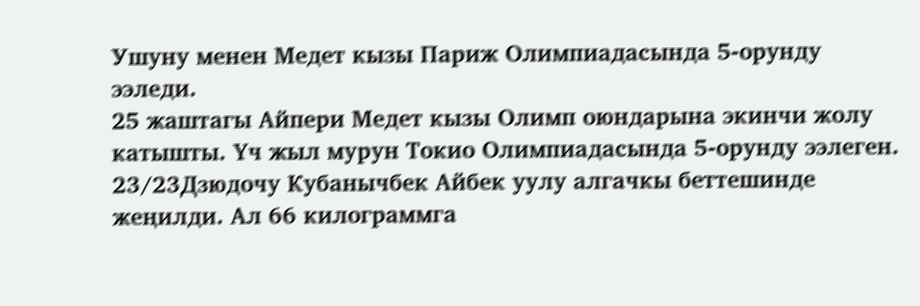Ушуну менен Медет кызы Париж Олимпиадасында 5-орунду ээледи.
25 жаштагы Айпери Медет кызы Олимп оюндарына экинчи жолу катышты. Үч жыл мурун Токио Олимпиадасында 5-орунду ээлеген.
23/23Дзюдочу Кубанычбек Айбек уулу алгачкы беттешинде жеңилди. Ал 66 килограммга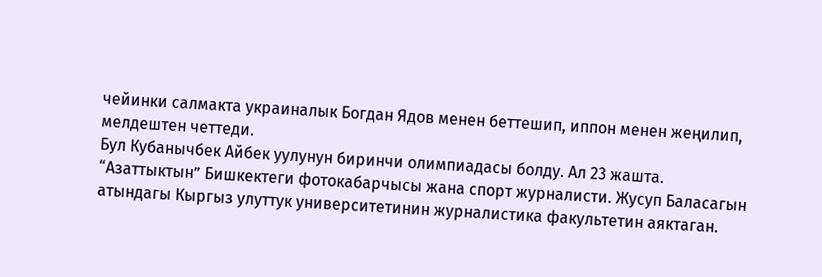чейинки салмакта украиналык Богдан Ядов менен беттешип, иппон менен жеңилип, мелдештен четтеди.
Бул Кубанычбек Айбек уулунун биринчи олимпиадасы болду. Ал 23 жашта.
“Азаттыктын” Бишкектеги фотокабарчысы жана спорт журналисти. Жусуп Баласагын атындагы Кыргыз улуттук университетинин журналистика факультетин аяктаган.